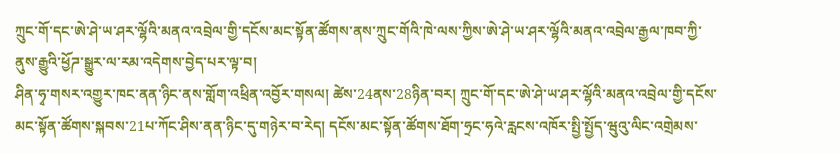ཀྲུང་གོ་དང་ཨེ་ཤེ་ཡ་ཤར་ལྷོའི་མནའ་འབྲེལ་གྱི་དངོས་མང་སྟོན་ཚོགས་ནས་ཀྲུང་གོའི་ཁེ་ལས་ཀྱིས་ཨེ་ཤེ་ཡ་ཤར་ལྷོའི་མནའ་འབྲེལ་རྒྱལ་ཁབ་ཀྱི་ནུས་རྒྱུའི་ཕྱོཌ་སྒྱུར་ལ་རམ་འདེགས་བྱེད་པར་ལྟ་བ།
ཤིན་ཧྭ་གསར་འགྱུར་ཁང་ནན་ཉིང་ནས་གློག་འཕྲིན་འབྱོར་གསལ། ཚེས་24ནས་28ཉིན་བར། ཀྲུང་གོ་དང་ཨེ་ཤེ་ཡ་ཤར་ལྷོའི་མནའ་འབྲེལ་གྱི་དངོས་མང་སྟོན་ཚོགས་སྐབས་21པ་ཀོང་ཤིས་ནན་ཉིང་དུ་གཉེར་བ་རེད། དངོས་མང་སྟོན་ཚོགས་ཐོག་ཧྲང་ཧའེ་རླངས་འཁོར་སྤྱི་སྤྱོད་ཝུའུ་ལིང་འགྲེམས་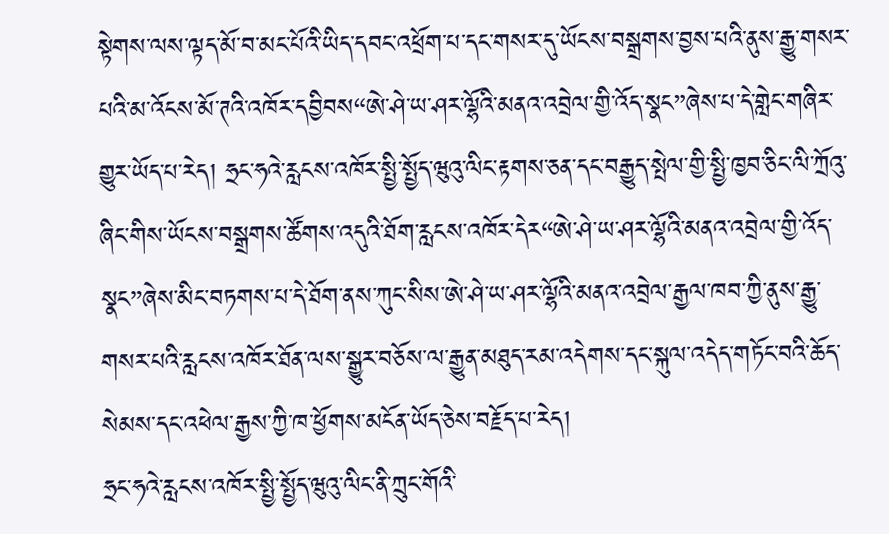སྟེགས་ལས་ལྟད་མོ་བ་མང་པོའི་ཡིད་དབང་འཕྲོག་པ་དང་གསར་དུ་ཡོངས་བསྒྲགས་བྱས་པའི་ནུས་རྒྱུ་གསར་པའི་མ་འོངས་མོ་ཊའི་འཁོར་དབྱིབས“ཨེ་ཤེ་ཡ་ཤར་ལྷོའི་མནའ་འབྲེལ་གྱི་འོད་སྣང”ཞེས་པ་དེ་གླེང་གཞིར་གྱུར་ཡོད་པ་རེད། ཧྲང་ཧའེ་རླངས་འཁོར་སྤྱི་སྤྱོད་ཝུའུ་ལིང་རྟགས་ཅན་དང་བརྒྱུད་སྤེལ་གྱི་སྤྱི་ཁྱབ་ཅིང་ལི་ཀྲོའུ་ཞིང་གིས་ཡོངས་བསྒྲགས་ཚོགས་འདུའི་ཐོག་རླངས་འཁོར་དེར“ཨེ་ཤེ་ཡ་ཤར་ལྷོའི་མནའ་འབྲེལ་གྱི་འོད་སྣང”ཞེས་མིང་བཏགས་པ་དེ་ཐོག་ནས་ཀུང་སིས་ཨེ་ཤེ་ཡ་ཤར་ལྷོའི་མནའ་འབྲེལ་རྒྱལ་ཁབ་ཀྱི་ནུས་རྒྱུ་གསར་པའི་རླངས་འཁོར་ཐོན་ལས་སྒྱུར་བཅོས་ལ་རྒྱུན་མཐུད་རམ་འདེགས་དང་སྐུལ་འདེད་གཏོང་བའི་ཆོད་སེམས་དང་འཕེལ་རྒྱས་ཀྱི་ཁ་ཕྱོགས་མངོན་ཡོད་ཅེས་བརྗོད་པ་རེད།
ཧྲང་ཧའེ་རླངས་འཁོར་སྤྱི་སྤྱོད་ཝུའུ་ལིང་ནི་ཀྲུང་གོའི་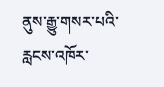ནུས་རྒྱུ་གསར་པའི་རླངས་འཁོར་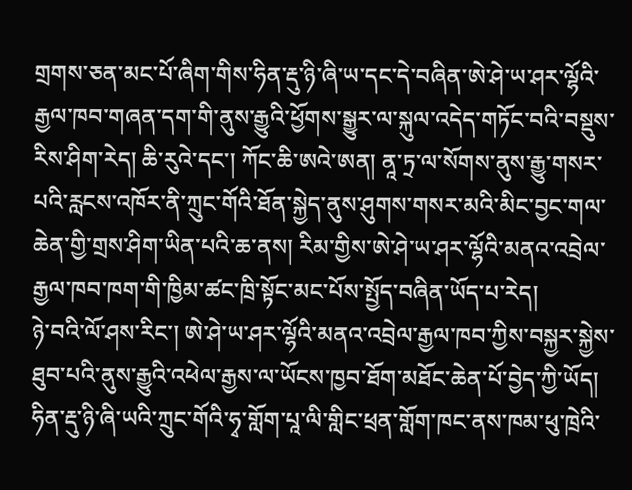གྲགས་ཅན་མང་པོ་ཞིག་གིས་ཧིན་རྡུ་ཉི་ཞི་ཡ་དང་དེ་བཞིན་ཨེ་ཤེ་ཡ་ཤར་ལྷོའི་རྒྱལ་ཁབ་གཞན་དག་གི་ནུས་རྒྱུའི་ཕྱོགས་སྒྱུར་ལ་སྐུལ་འདེད་གཏོང་བའི་བསྡུས་རིས་ཤིག་རེད། ཆི་རུའེ་དང་། ཀོང་ཆི་ཨའེ་ཨན། ནཱ་ཏྲ་ལ་སོགས་ནུས་རྒྱུ་གསར་པའི་རླངས་འཁོར་ནི་ཀྲུང་གོའི་ཐོན་སྐྱེད་ནུས་ཤུགས་གསར་མའི་མིང་བྱང་གལ་ཆེན་གྱི་གྲས་ཤིག་ཡིན་པའི་ཆ་ནས། རིམ་གྱིས་ཨེ་ཤེ་ཡ་ཤར་ལྷོའི་མནའ་འབྲེལ་རྒྱལ་ཁབ་ཁག་གི་ཁྱིམ་ཚང་ཁྲི་སྟོང་མང་པོས་སྤྱོད་བཞིན་ཡོད་པ་རེད།
ཉེ་བའི་ལོ་ཤས་རིང་། ཨེ་ཤེ་ཡ་ཤར་ལྷོའི་མནའ་འབྲེལ་རྒྱལ་ཁབ་ཀྱིས་བསྐྱར་སྐྱེས་ཐུབ་པའི་ནུས་རྒྱུའི་འཕེལ་རྒྱས་ལ་ཡོངས་ཁྱབ་ཐོག་མཐོང་ཆེན་པོ་བྱེད་ཀྱི་ཡོད། ཧིན་རྡུ་ཉི་ཞི་ཡའི་ཀྲུང་གོའི་ཧྭ་གློག་པཱ་ལི་གླིང་ཕྲན་གློག་ཁང་ནས་ཁམ་ཕུ་ཁྲེའི་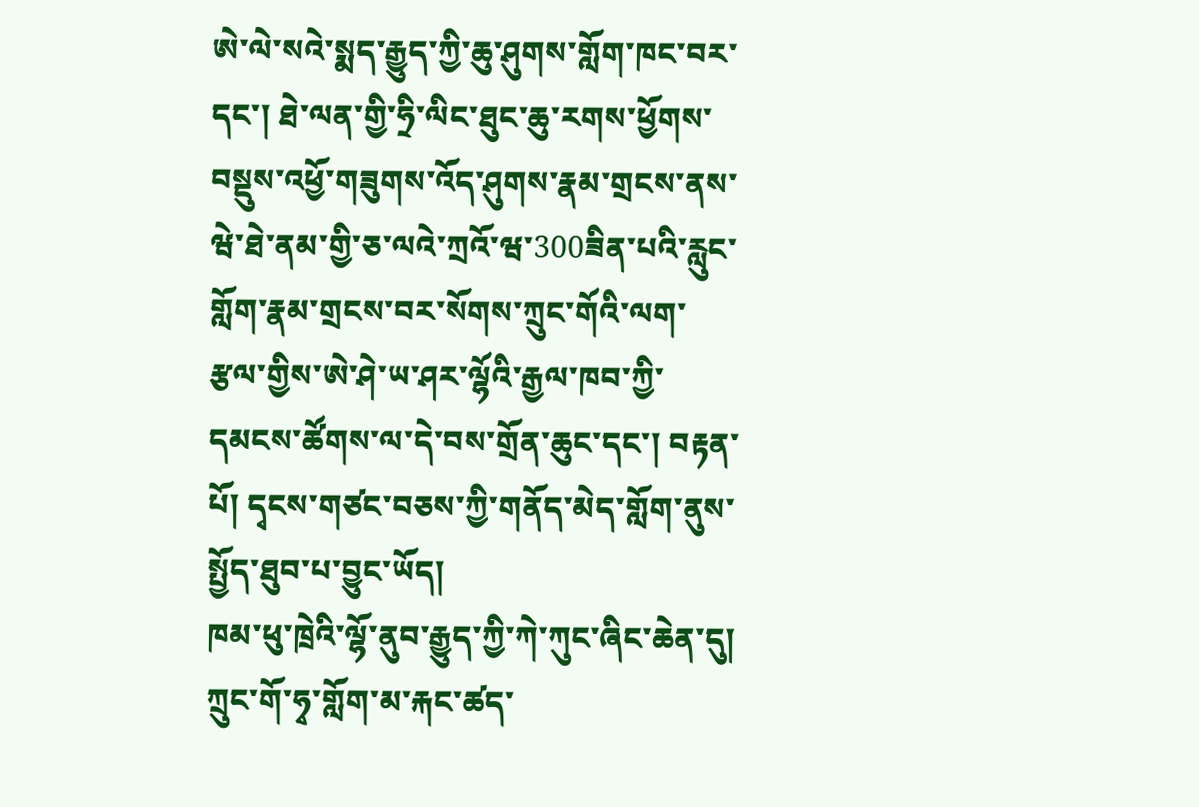ཨེ་ལེ་སའེ་སྨད་རྒྱུད་ཀྱི་ཆུ་ཤུགས་གློག་ཁང་བར་དང་། ཐེ་ལན་གྱི་ཧྲི་ལིང་ཐུང་ཆུ་རགས་ཕྱོགས་བསྡུས་འཕྱོ་གཟུགས་འོད་ཤུགས་རྣམ་གྲངས་ནས་ཝེ་ཐེ་ནམ་གྱི་ཅ་ལའེ་ཀྲའོ་ཝ་300ཟིན་པའི་རླུང་གློག་རྣམ་གྲངས་བར་སོགས་ཀྲུང་གོའི་ལག་རྩལ་གྱིས་ཨེ་ཤེ་ཡ་ཤར་ལྷོའི་རྒྱལ་ཁབ་ཀྱི་དམངས་ཚོགས་ལ་དེ་བས་གྲོན་ཆུང་དང་། བརྟན་པོ། དྭངས་གཙང་བཅས་ཀྱི་གནོད་མེད་གློག་ནུས་སྤྱོད་ཐུབ་པ་བྱུང་ཡོད།
ཁམ་ཕུ་ཁྲེའི་ལྷོ་ནུབ་རྒྱུད་ཀྱི་ཀེ་ཀུང་ཞིང་ཆེན་དུ། ཀྲུང་གོ་ཧྭ་གློག་མ་རྐང་ཚད་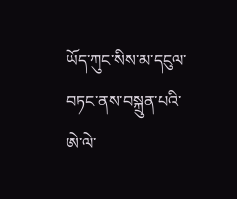ཡོད་ཀུང་སིས་མ་དངུལ་བཏང་ནས་བསྐྲུན་པའི་ཨེ་ལེ་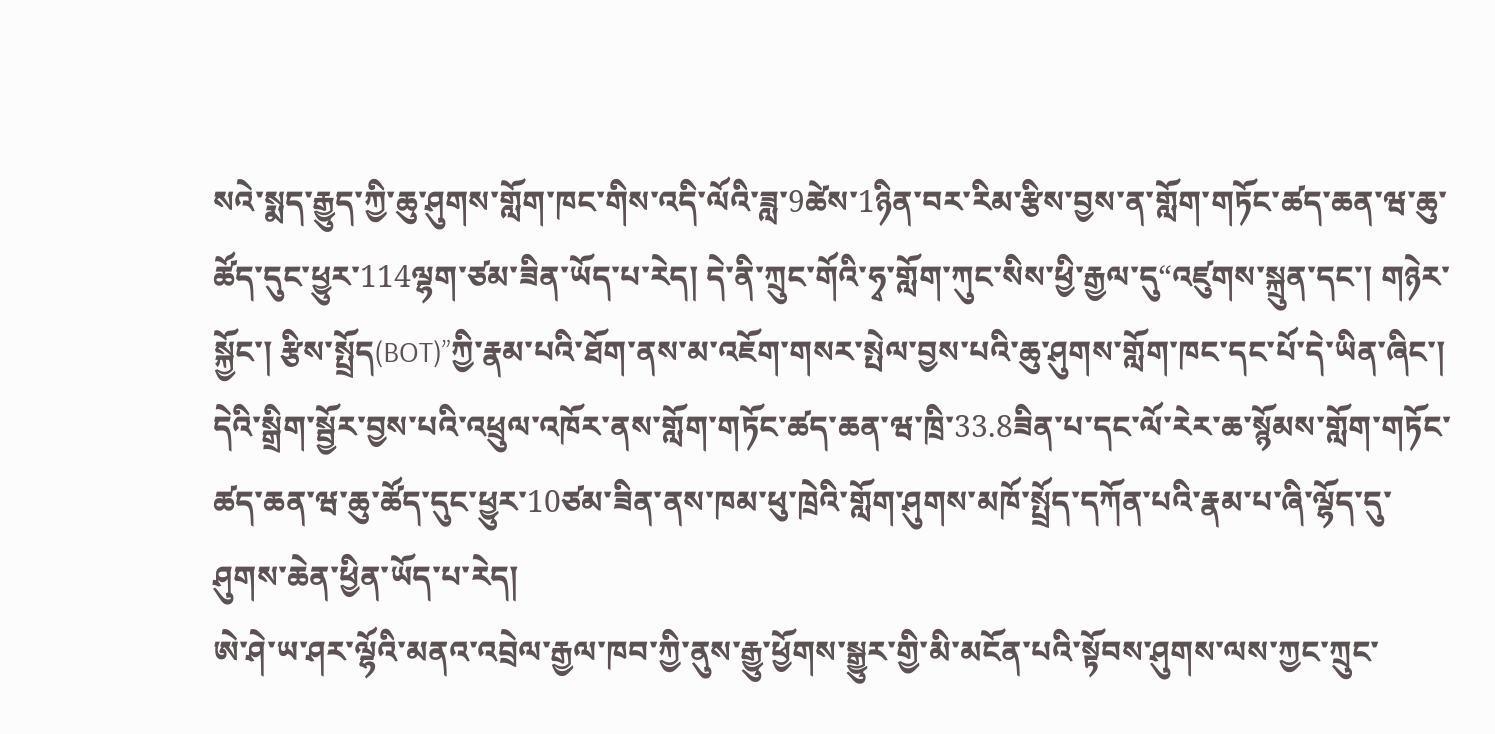སའེ་སྨད་རྒྱུད་ཀྱི་ཆུ་ཤུགས་གློག་ཁང་གིས་འདི་ལོའི་ཟླ་9ཚེས་1ཉིན་བར་རིམ་རྩིས་བྱས་ན་གློག་གཏོང་ཚད་ཆན་ཝ་ཆུ་ཚོད་དུང་ཕྱུར་114ལྷག་ཙམ་ཟིན་ཡོད་པ་རེད། དེ་ནི་ཀྲུང་གོའི་ཧྭ་གློག་ཀུང་སིས་ཕྱི་རྒྱལ་དུ“འཛུགས་སྐྲུན་དང་། གཉེར་སྐྱོང་། རྩིས་སྤྲོད(BOT)”ཀྱི་རྣམ་པའི་ཐོག་ནས་མ་འཇོག་གསར་སྤེལ་བྱས་པའི་ཆུ་ཤུགས་གློག་ཁང་དང་པོ་དེ་ཡིན་ཞིང་། དེའི་སྒྲིག་སྦྱོར་བྱས་པའི་འཕྲུལ་འཁོར་ནས་གློག་གཏོང་ཚད་ཆན་ཝ་ཁྲི་33.8ཟིན་པ་དང་ལོ་རེར་ཆ་སྙོམས་གློག་གཏོང་ཚད་ཆན་ཝ་ཆུ་ཚོད་དུང་ཕྱུར་10ཙམ་ཟིན་ནས་ཁམ་ཕུ་ཁྲེའི་གློག་ཤུགས་མཁོ་སྤྲོད་དཀོན་པའི་རྣམ་པ་ཞི་ལྷོད་དུ་ཤུགས་ཆེན་ཕྱིན་ཡོད་པ་རེད།
ཨེ་ཤེ་ཡ་ཤར་ལྷོའི་མནའ་འབྲེལ་རྒྱལ་ཁབ་ཀྱི་ནུས་རྒྱུ་ཕྱོགས་སྒྱུར་གྱི་མི་མངོན་པའི་སྟོབས་ཤུགས་ལས་ཀྱང་ཀྲུང་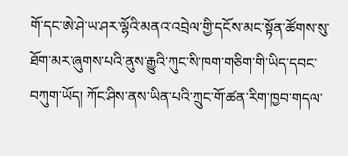གོ་དང་ཨེ་ཤེ་ཡ་ཤར་ལྷོའི་མནའ་འབྲེལ་གྱི་དངོས་མང་སྟོན་ཚོགས་སུ་ཐོག་མར་ཞུགས་པའི་ནུས་རྒྱུའི་ཀུང་སི་ཁག་གཅིག་གི་ཡིད་དབང་བཀུག་ཡོད། ཀོང་ཤིས་ནས་ཡིན་པའི་ཀྲུང་གོ་ཚན་རིག་ཁྱབ་གདལ་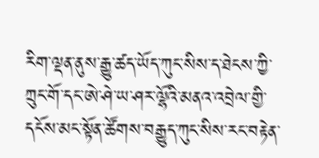རིག་ལྡན་ནུས་རྒྱུ་ཚད་ཡོད་ཀུང་སིས་ད་ཐེངས་ཀྱི་ཀྲུང་གོ་དང་ཨེ་ཤེ་ཡ་ཤར་ལྷོའི་མནའ་འབྲེལ་གྱི་དངོས་མང་སྟོན་ཚོགས་བརྒྱུད་ཀུང་སིས་རང་བརྟེན་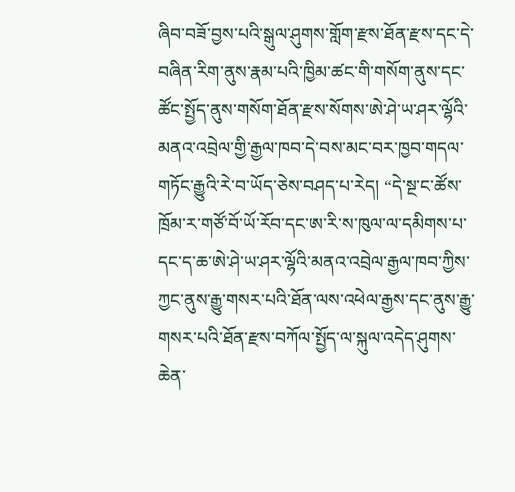ཞིབ་བཟོ་བྱས་པའི་སྒུལ་ཤུགས་གློག་རྫས་ཐོན་རྫས་དང་དེ་བཞིན་རིག་ནུས་རྣམ་པའི་ཁྱིམ་ཚང་གི་གསོག་ནུས་དང་ཚོང་སྤྱོད་ནུས་གསོག་ཐོན་རྫས་སོགས་ཨེ་ཤེ་ཡ་ཤར་ལྷོའི་མནའ་འབྲེལ་གྱི་རྒྱལ་ཁབ་དེ་བས་མང་བར་ཁྱབ་གདལ་གཏོང་རྒྱུའི་རེ་བ་ཡོད་ཅེས་བཤད་པ་རེད། “དེ་སྔ་ང་ཚོས་ཁྲོམ་ར་གཙོ་བོ་ཡོ་རོབ་དང་ཨ་རི་ས་ཁུལ་ལ་དམིགས་པ་དང་ད་ཆ་ཨེ་ཤེ་ཡ་ཤར་ལྷོའི་མནའ་འབྲེལ་རྒྱལ་ཁབ་ཀྱིས་ཀྱང་ནུས་རྒྱུ་གསར་པའི་ཐོན་ལས་འཕེལ་རྒྱས་དང་ནུས་རྒྱུ་གསར་པའི་ཐོན་རྫས་བཀོལ་སྤྱོད་ལ་སྐུལ་འདེད་ཤུགས་ཆེན་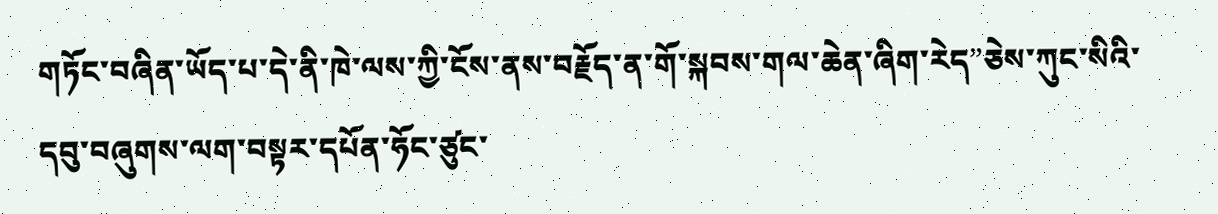གཏོང་བཞིན་ཡོད་པ་དེ་ནི་ཁེ་ལས་ཀྱི་ངོས་ནས་བརྗོད་ན་གོ་སྐབས་གལ་ཆེན་ཞིག་རེད”ཅེས་ཀུང་སིའི་དབུ་བཞུགས་ལག་བསྟར་དཔོན་ཧོང་ཙུང་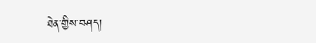ཐེན་གྱིས་བཤད།